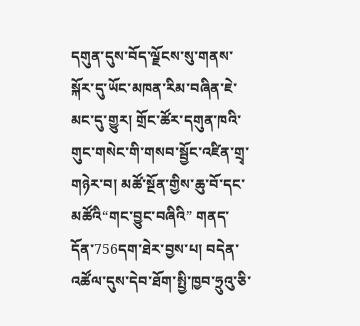དགུན་དུས་བོད་ལྗོངས་སུ་གནས་སྐོར་དུ་ཡོང་མཁན་རིམ་བཞིན་ཇེ་མང་དུ་གྱུར། གྲོང་ཚོར་དགུན་ཁའི་གུང་གསེང་གི་གསབ་སྦྱོང་འཛིན་གྲྭ་གཉེར་བ། མཚོ་སྔོན་གྱིས་ཆུ་བོ་དང་མཚོའི“གང་བྱུང་བཞིའི” གནད་དོན་756དག་ཐེར་བྱས་པ། བདེན་འཚོལ་དུས་དེབ་ཐོག་སྤྱི་ཁྱབ་ཧྲུའུ་ཅི་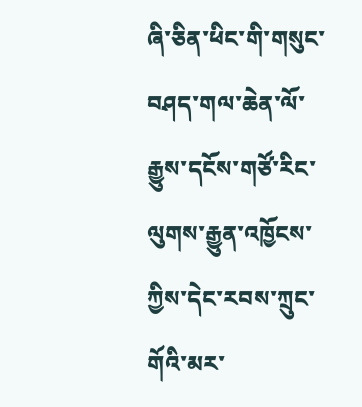ཞི་ཅིན་ཕིང་གི་གསུང་བཤད་གལ་ཆེན་ལོ་རྒྱུས་དངོས་གཙོ་རིང་ལུགས་རྒྱུན་འཁྱོངས་ཀྱིས་དེང་རབས་ཀྲུང་གོའི་མར་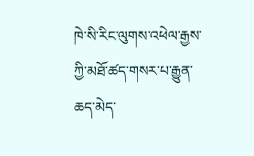ཁེ་སི་རིང་ལུགས་འཕེལ་རྒྱས་ཀྱི་མཐོ་ཚད་གསར་པ་རྒྱུན་ཆད་མེད་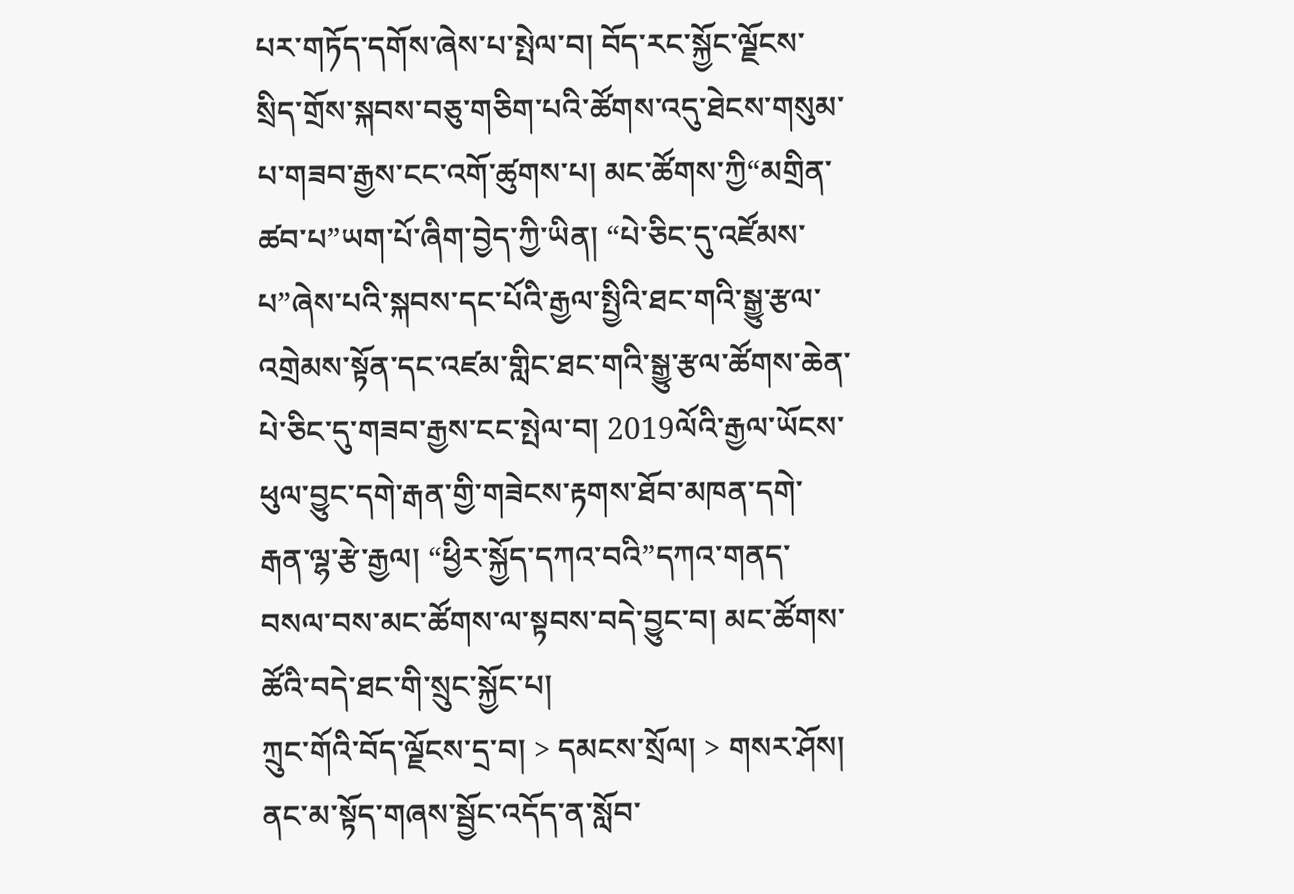པར་གཏོད་དགོས་ཞེས་པ་སྤེལ་བ། བོད་རང་སྐྱོང་ལྗོངས་སྲིད་གྲོས་སྐབས་བཅུ་གཅིག་པའི་ཚོགས་འདུ་ཐེངས་གསུམ་པ་གཟབ་རྒྱས་ངང་འགོ་ཚུགས་པ། མང་ཚོགས་ཀྱི“མགྲིན་ཚབ་པ”ཡག་པོ་ཞིག་བྱེད་ཀྱི་ཡིན། “པེ་ཅིང་དུ་འཛོམས་པ”ཞེས་པའི་སྐབས་དང་པོའི་རྒྱལ་སྤྱིའི་ཐང་གའི་སྒྱུ་རྩལ་འགྲེམས་སྟོན་དང་འཛམ་གླིང་ཐང་གའི་སྒྱུ་རྩལ་ཚོགས་ཆེན་པེ་ཅིང་དུ་གཟབ་རྒྱས་ངང་སྤེལ་བ། 2019ལོའི་རྒྱལ་ཡོངས་ཕུལ་བྱུང་དགེ་རྒན་གྱི་གཟེངས་རྟགས་ཐོབ་མཁན་དགེ་རྒན་ལྷ་རྩེ་རྒྱལ། “ཕྱིར་སྐྱོད་དཀའ་བའི”དཀའ་གནད་བསལ་བས་མང་ཚོགས་ལ་སྟབས་བདེ་བྱུང་བ། མང་ཚོགས་ཚོའི་བདེ་ཐང་གི་སྲུང་སྐྱོང་པ།
ཀྲུང་གོའི་བོད་ལྗོངས་དྲ་བ། > དམངས་སྲོལ། > གསར་ཤོས།
ནང་མ་སྟོད་གཞས་སྦྱོང་འདོད་ན་སློབ་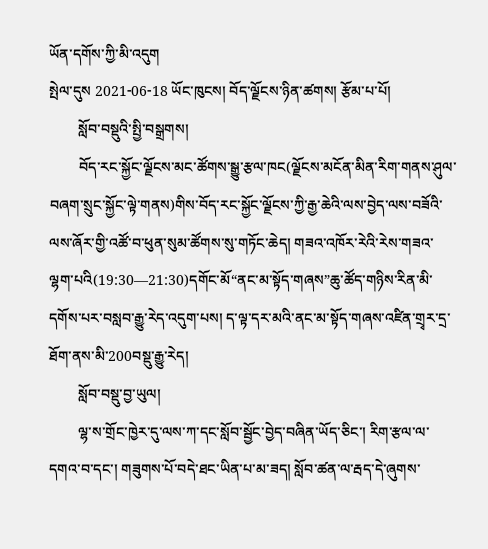ཡོན་དགོས་ཀྱི་མི་འདུག
སྤེལ་དུས 2021-06-18 ཡོང་ཁུངས། བོད་ལྗོངས་ཉིན་ཚགས། རྩོམ་པ་པོ།
        སློབ་བསྡུའི་སྤྱི་བསྒྲགས།
        བོད་རང་སྐྱོང་ལྗོངས་མང་ཚོགས་སྒྱུ་རྩལ་ཁང(ལྗོངས་མངོན་མིན་རིག་གནས་ཤུལ་བཞག་སྲུང་སྐྱོང་ལྟེ་གནས)གིས་བོད་རང་སྐྱོང་ལྗོངས་ཀྱི་རྒྱ་ཆེའི་ལས་བྱེད་ལས་བཟོའི་ལས་ཞོར་གྱི་འཚོ་བ་ཕུན་སུམ་ཚོགས་སུ་གཏོང་ཆེད། གཟའ་འཁོར་རེའི་རེས་གཟའ་ལྷག་པའི(19:30—21:30)དགོང་མོ“ནང་མ་སྟོད་གཞས”ཆུ་ཚོད་གཉིས་རིན་མི་དགོས་པར་བསླབ་རྒྱུ་རེད་འདུག་པས། ད་ལྟ་དར་མའི་ནང་མ་སྟོད་གཞས་འཛིན་གྲྭར་དྲ་ཐོག་ནས་མི་200བསྡུ་རྒྱུ་རེད།
        སློབ་བསྡུ་བྱ་ཡུལ།
        ལྷ་ས་གྲོང་ཁྱེར་དུ་ལས་ཀ་དང་སློབ་སྦྱོང་བྱེད་བཞིན་ཡོད་ཅིང་། རིག་རྩལ་ལ་དགའ་བ་དང་། གཟུགས་པོ་བདེ་ཐང་ཡིན་པ་མ་ཟད། སློབ་ཚན་ལ་རྦད་དེ་ཞུགས་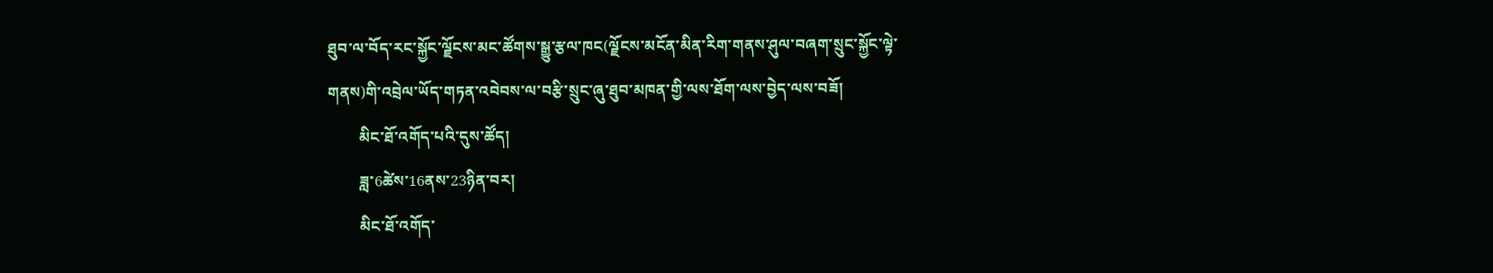ཐུབ་ལ་བོད་རང་སྐྱོང་ལྗོངས་མང་ཚོགས་སྒྱུ་རྩལ་ཁང(ལྗོངས་མངོན་མིན་རིག་གནས་ཤུལ་བཞག་སྲུང་སྐྱོང་ལྟེ་གནས)གི་འབྲེལ་ཡོད་གཏན་འབེབས་ལ་བརྩི་སྲུང་ཞུ་ཐུབ་མཁན་གྱི་ལས་ཐོག་ལས་བྱེད་ལས་བཟོ།
        མིང་ཐོ་འགོད་པའི་དུས་ཚོད།
        ཟླ་6ཚེས་16ནས་23ཉིན་བར།
        མིང་ཐོ་འགོད་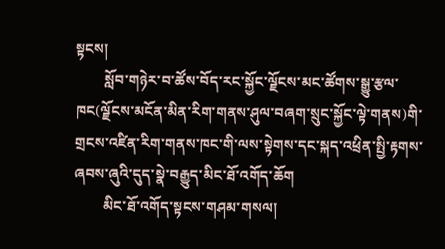སྟངས།
        སློབ་གཉེར་བ་ཚོས་བོད་རང་སྐྱོང་ལྗོངས་མང་ཚོགས་སྒྱུ་རྩལ་ཁང(ལྗོངས་མངོན་མིན་རིག་གནས་ཤུལ་བཞག་སྲུང་སྐྱོང་ལྟེ་གནས)གི་གྲངས་འཛིན་རིག་གནས་ཁང་གི་ལས་སྟེགས་དང་སྐད་འཕྲིན་སྤྱི་རྟགས་ཞབས་ཞུའི་དུད་སྣེ་བརྒྱུད་མིང་ཐོ་འགོད་ཆོག
        མིང་ཐོ་འགོད་སྟངས་གཤམ་གསལ།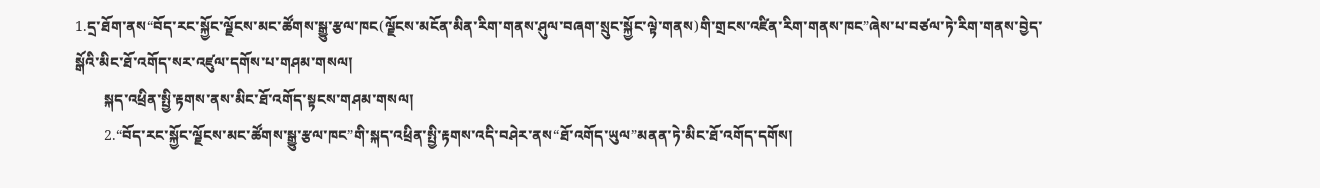1.དྲ་ཐོག་ནས“བོད་རང་སྐྱོང་ལྗོངས་མང་ཚོགས་སྒྱུ་རྩལ་ཁང(ལྗོངས་མངོན་མིན་རིག་གནས་ཤུལ་བཞག་སྲུང་སྐྱོང་ལྟེ་གནས)གི་གྲངས་འཛིན་རིག་གནས་ཁང”ཞེས་པ་བཙལ་ཏེ་རིག་གནས་བྱེད་སྒོའི་མིང་ཐོ་འགོད་སར་འཛུལ་དགོས་པ་གཤམ་གསལ།
        སྐད་འཕྲིན་སྤྱི་རྟགས་ནས་མིང་ཐོ་འགོད་སྟངས་གཤམ་གསལ།
        2.“བོད་རང་སྐྱོང་ལྗོངས་མང་ཚོགས་སྒྱུ་རྩལ་ཁང”གི་སྐད་འཕྲིན་སྤྱི་རྟགས་འདི་བཤེར་ནས“ཐོ་འགོད་ཡུལ”མནན་ཏེ་མིང་ཐོ་འགོད་དགོས།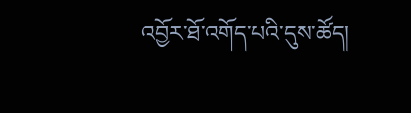འབྱོར་ཐོ་འགོད་པའི་དུས་ཚོད།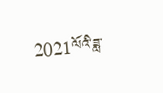2021ལོའི་ཟླ་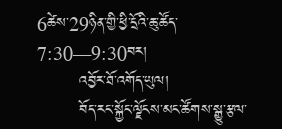6ཚེས་29ཉིན་གྱི་ཕྱི་དྲོའི་ཆུ་ཚོད་7:30—9:30བར།
        འབྱོར་ཐོ་འགོད་ཡུལ།
        བོད་རང་སྐྱོང་ལྗོངས་མང་ཚོགས་སྒྱུ་རྩལ་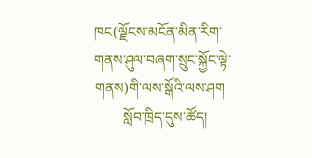ཁང(ལྗོངས་མངོན་མིན་རིག་གནས་ཤུལ་བཞག་སྲུང་སྐྱོང་ལྟེ་གནས)གི་ལས་སྒོའི་ལས་ཤག
        སློབ་ཁྲིད་དུས་ཚོད།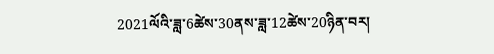2021ལོའི་ཟླ་6ཚེས་30ནས་ཟླ་12ཚེས་20ཉིན་བར།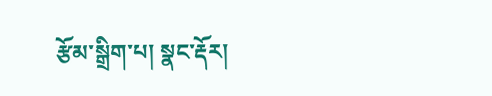རྩོམ་སྒྲིག་པ། སྣང་རྡོར།